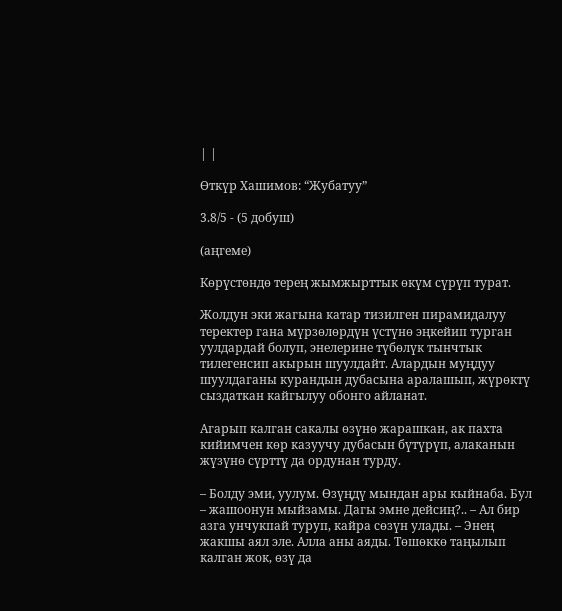| |

Өткүр Хашимов: “Жубатуу”

3.8/5 - (5 добуш)

(аңгеме)

Көрүстөндө терең жымжырттык өкүм сүрүп турат.

Жолдун эки жагына катар тизилген пирамидалуу теректер гана мүрзөлөрдүн үстүнө эңкейип турган уулдардай болуп, энелерине түбөлүк тынчтык тилегенсип акырын шуулдайт. Алардын муңдуу шуулдаганы курандын дубасына аралашып, жүрөктү сыздаткан кайгылуу обонго айланат.

Агарып калган сакалы өзүнө жарашкан, ак пахта кийимчен көр казуучу дубасын бүтүрүп, алаканын жүзүнө сүрттү да ордунан турду.

– Болду эми, уулум. Өзүңдү мындан ары кыйнаба. Бул – жашоонун мыйзамы. Дагы эмне дейсиң?.. – Ал бир азга унчукпай туруп, кайра сөзүн улады. – Энең жакшы аял эле. Алла аны аяды. Төшөккө таңылып калган жок, өзү да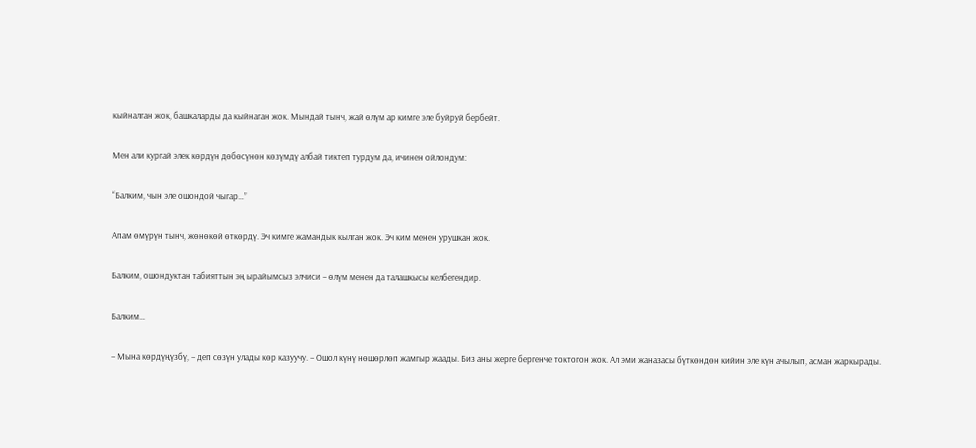кыйналган жок, башкаларды да кыйнаган жок. Мындай тынч, жай өлүм ар кимге эле буйруй бербейт.

Мен али кургай элек көрдүн дөбөсүнөн көзүмдү албай тиктеп турдум да, ичинен ойлондум:

“Балким, чын эле ошондой чыгар…”

Апам өмүрүн тынч, жөнөкөй өткөрдү. Эч кимге жамандык кылган жок. Эч ким менен урушкан жок.

Балким, ошондуктан табияттын эң ырайымсыз элчиси – өлүм менен да талашкысы келбегендир.

Балким…

– Мына көрдүңүзбү, – деп сөзүн улады көр казуучу. – Ошол күнү нөшөрлөп жамгыр жаады. Биз аны жерге бергенче токтогон жок. Ал эми жаназасы бүткөндөн кийин эле күн ачылып, асман жаркырады.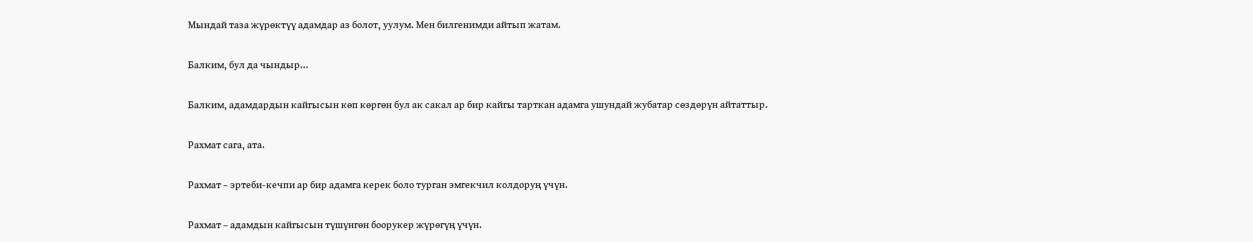Мындай таза жүрөктүү адамдар аз болот, уулум. Мен билгенимди айтып жатам.

Балким, бул да чындыр…

Балким, адамдардын кайгысын көп көргөн бул ак сакал ар бир кайгы тарткан адамга ушундай жубатар сөздөрүн айтаттыр.

Рахмат сага, ата.

Рахмат – эртеби-кечпи ар бир адамга керек боло турган эмгекчил колдоруң үчүн.

Рахмат – адамдын кайгысын түшүнгөн боорукер жүрөгүң үчүн.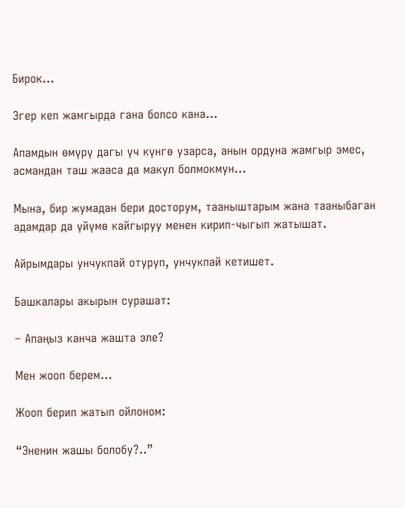Бирок…

Эгер кеп жамгырда гана болсо кана…

Апамдын өмүрү дагы үч күнгө узарса, анын ордуна жамгыр эмес, асмандан таш жааса да макул болмокмун…

Мына, бир жумадан бери досторум, тааныштарым жана тааныбаган адамдар да үйүмө кайгыруу менен кирип-чыгып жатышат.

Айрымдары унчукпай отуруп, унчукпай кетишет.

Башкалары акырын сурашат:

– Апаңыз канча жашта эле?

Мен жооп берем…

Жооп берип жатып ойлоном:

“Эненин жашы болобу?..”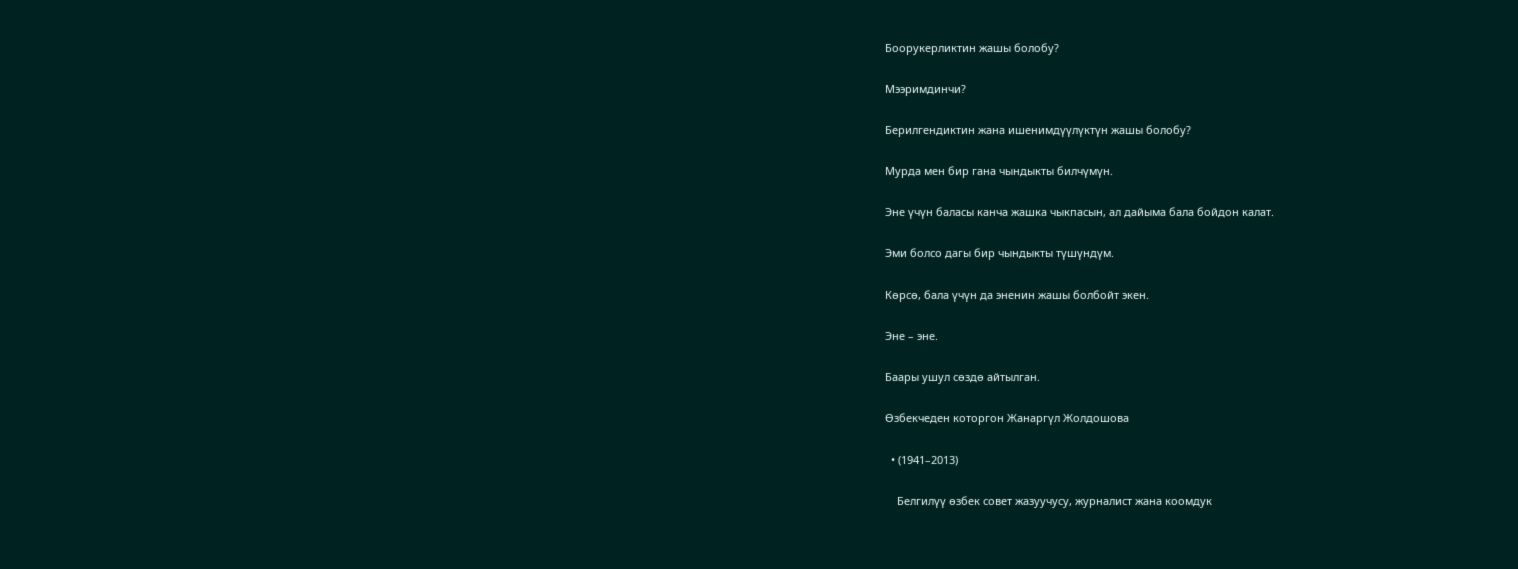Боорукерликтин жашы болобу?

Мээримдинчи?

Берилгендиктин жана ишенимдүүлүктүн жашы болобу?

Мурда мен бир гана чындыкты билчүмүн.

Эне үчүн баласы канча жашка чыкпасын, ал дайыма бала бойдон калат.

Эми болсо дагы бир чындыкты түшүндүм.

Көрсө, бала үчүн да эненин жашы болбойт экен.

Эне – эне.

Баары ушул сөздө айтылган.

Өзбекчеден которгон Жанаргүл Жолдошова

  • (1941–2013)

    Белгилүү өзбек совет жазуучусу, журналист жана коомдук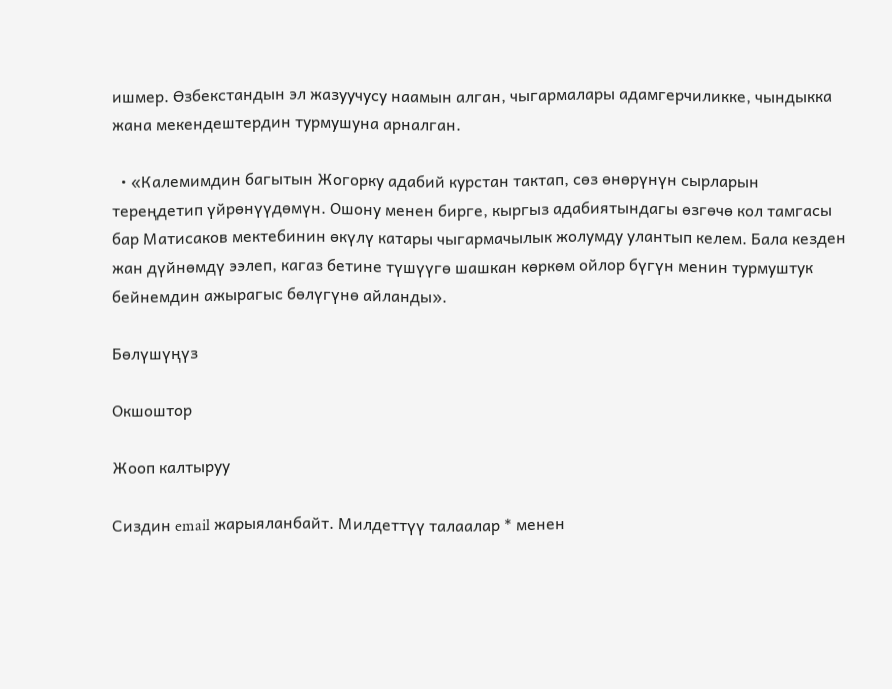ишмер. Өзбекстандын эл жазуучусу наамын алган, чыгармалары адамгерчиликке, чындыкка жана мекендештердин турмушуна арналган.

  • «Калемимдин багытын Жогорку адабий курстан тактап, сөз өнөрүнүн сырларын тереңдетип үйрөнүүдөмүн. Ошону менен бирге, кыргыз адабиятындагы өзгөчө кол тамгасы бар Матисаков мектебинин өкүлү катары чыгармачылык жолумду улантып келем. Бала кезден жан дүйнөмдү ээлеп, кагаз бетине түшүүгө шашкан көркөм ойлор бүгүн менин турмуштук бейнемдин ажырагыс бөлүгүнө айланды».

Бөлүшүңүз

Окшоштор

Жооп калтыруу

Сиздин email жарыяланбайт. Милдеттүү талаалар * менен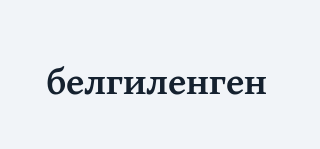белгиленген